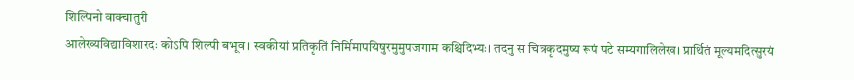शिल्पिनो वाक्चातुरी
आलेख्यविद्याविशारदः कोऽपि शिल्पी बभूव। स्वकीयां प्रतिकृतिं निर्मिमापयिषुरमुमुपजगाम कश्चिदिभ्यः। तदनु स चित्रकृदमुष्य रूपं पटे सम्यगालिलेख। प्रार्थितं मूल्यमदित्सुरयं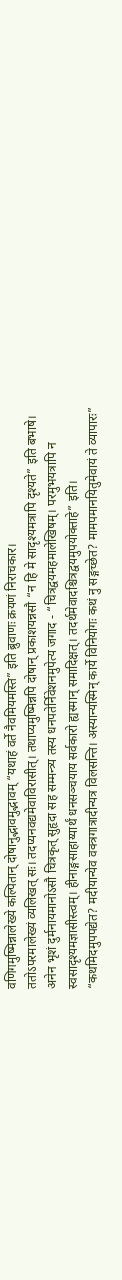वणिगमुष्मिन्नालेख्ये कल्पितान् दोषानुद्भावमुद्भावम् “यथाहं वर्ते नैवमियमस्ति” इति ब्रुवाणः क्रयणं निराचकार।
ततोऽपरमालेख्यं व्यलिखत् सः। तदप्यनवद्यमेवाविरासीत्। तथाप्यमुष्मिन्नपि दोषान् प्रकाशयन्नसौ “न हि मे सादृश्यमत्रापि दृश्यते” इति बभाषे। अनेन भृशं दुर्मनायमानोऽसौ चित्रकृत् सुहृदा सह सम्मन्त्र्य तस्य धनपतेर्निवेशनमुपेत्य जगाद - “चित्रद्वयमहमालेखिषम्। परमुभयत्रापि न स्वसादृश्यमज्ञासीस्त्वम्। हीनाङ्गसाहाय्यार्थं धनसञ्चयाय सर्वकारो ह्यस्मान् समादिक्षत्। तदर्थमेवादश्चित्रद्वयमुपयोक्ताहे” इति।
“कथमिदमुपपद्येत? मदीयान्येव वक्त्रगात्रादीन्यत्र विलसन्ति। अस्यान्यस्मिन् कार्ये विनियोगः कथं नु सङ्गच्छेत? मामपमानयितुमेवायं ते व्यापारः”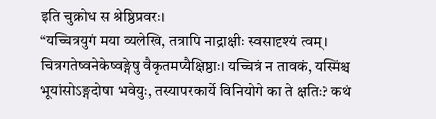इति चुक्रोध स श्रेष्ठिप्रवरः।
“यच्चित्रयुगं मया व्यलेखि, तत्रापि नाद्राक्षीः स्वसादृश्यं त्वम्। चित्रगतेष्वनेकेष्वङ्गेषु वैकृतमप्यैक्षिष्ठाः। यच्चित्रं न तावकं, यस्मिंश्च भूयांसोऽङ्गदोषा भवेयुः, तस्यापरकार्ये विनियोगे का ते क्षतिः? कथं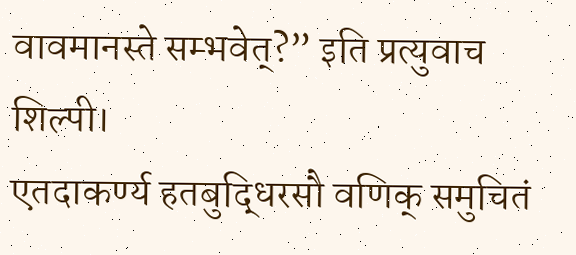वावमानस्ते सम्भवेत्?” इति प्रत्युवाच शिल्पी।
एतदाकर्ण्य हतबुद्धिरसौ वणिक् समुचितं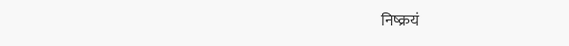निष्क्रयं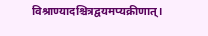विश्राण्यादश्चित्रद्वयमप्यक्रीणात्।